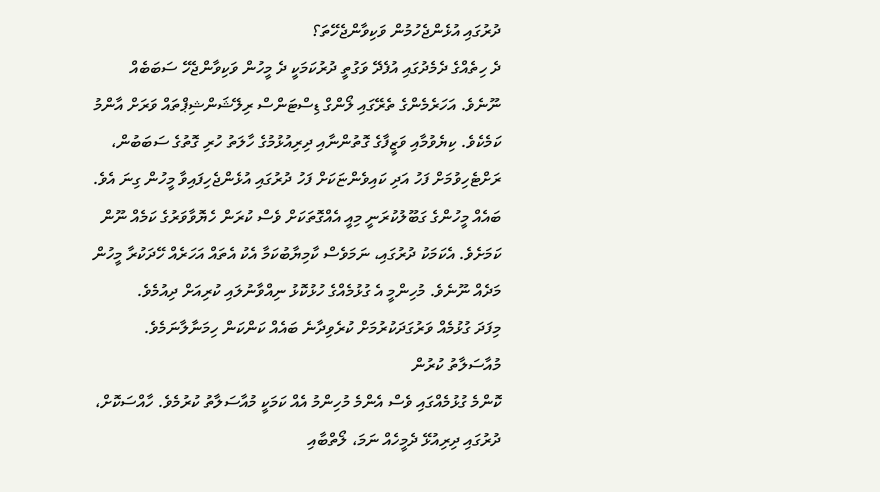ދުރުގައި އުޅެންޖެހުމުން ވަކިވާންޖެހޭތަ؟
ދެ ހިތެއްގެ ދެމެދުގައި އުފެދޭ ވަގުތީ ދުރުކަމަކީ ދެ މީހުން ވަކިވާންޖެހޭ ސަބަބެއް ނޫނެވެ. އަހަރެމެންގެ ތެރޭގައި ލޯންގް ޑިސްޓަންސް ރިލޭޝަންޝިޕްތައް ވަރަށް އާންމު ކަމެކެވެ. ކިޔެވުމާއި ވަޒީފާގެ ގޮތުންނާއި ދިރިއުޅުމުގެ ހާލަތު ހުރި ގޮތުގެ ސަބަބުން، ރަށްޓެހިވުމަށް ފަހު އަދި ކައިވެންޏަކަށް ފަހު ދުރުގައި އުޅެންޖެހިފައިވާ މީހުން ގިނަ އެވެ.
ބައެއް މީހުންގެ ގަބޫލުކުރަނީ މިއީ އެއްގޮތަކަށް ވެސް ކުރަން ހެޔޮވާވަރުގެ ކަމެއް ނޫން ކަމަށެވެ. އެކަމަކު ދުރުގައި، ނަމަވެސް ކާމިޔާބުކަމާ އެކު އެތައް އަހަރެއް ހޭދަކުރާ މީހުން މަދެއް ނޫނެވެ. މުހިންމީ އެ ގުޅުމެއްގެ ހުޅުކޮޅު ނިއްވާނުލައި ކުރިއަށް ދިއުމެވެ.
މިފަދަ ގުޅުމެއް ވަރުގަދަކުރުމަށް ކުރެވިދާނެ ބައެއް ކަންކަން ހިމަނާލާނަމެވެ.
މުއާސަލާތު ކުރުން
ކޮންމެ ގުޅުމެއްގައި ވެސް އެންމެ މުހިންމު އެއް ކަމަކީ މުއާސަލާތު ކުރުމެވެ. ހާއްސަކޮށް، ދުރުގައި ދިރިއުޅޭ ދެމީހެއް ނަމަ، ލޯތްބާއި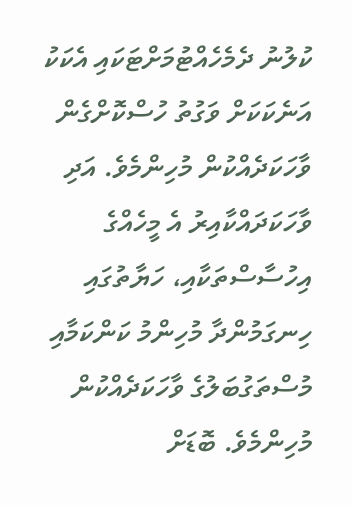ކުލުނު ދެމެހެއްޓުމަށްޓަކައި އެކަކު އަނެކަކަށް ވަގުތު ހުސްކޮށްގެން ވާހަކަދެއްކުން މުހިންމެވެ. އަދި ވާހަކަދައްކާއިރު އެ މީހެއްގެ އިހުސާސްތަކާއި، ހަޔާތުގައި ހިނގަމުންދާ މުހިންމު ކަންކަމާއި މުސްތަގުބަލުގެ ވާހަކަދެއްކުން މުހިންމެވެ. ބޮޑަށް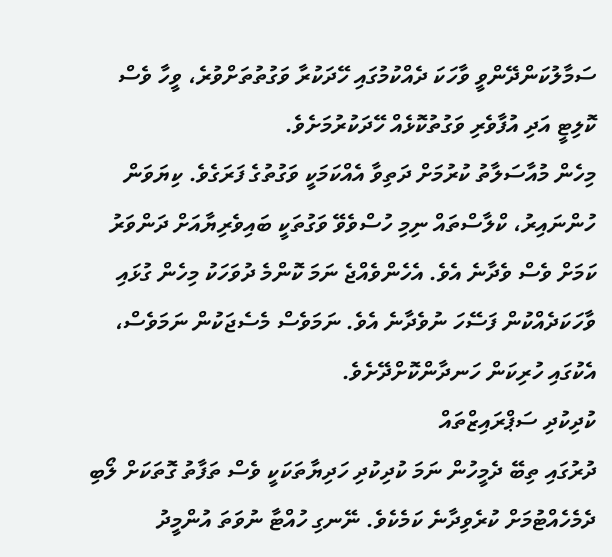ސަމާލުކަންދޭންވީ ވާހަކަ ދެއްކުމުގައި ހޭދަކުރާ ވަގުތުތަށްވުރެ، ވީހާ ވެސް ކޮލިޓީ އަދި އުފާވެރި ވަގުތުކޮޅެއް ހޭދަކުރުމަށެވެ.
މިހެން މުއާސަލާތު ކުރުމަށް ދަތިވާ އެއްކަމަކީ ވަގުތުގެ ފަރަގެވެ. ކިޔަވަން ހުންނައިރު، ކްލާސްތައް ނިމި ހުސްވެވޭ ވަގުތަކީ ބައިވެރިޔާއަށް ދަންވަރު ކަމަށް ވެސް ވެދާނެ އެވެ. އެހެންވެއްޖެ ނަމަ ކޮންމެ ދުވަހަކު މިހެން ގުޅައި ވާހަކަދެއްކުން ފަސޭހަ ނުވެދާނެ އެވެ. ނަމަވެސް މެސެޖަކުން ނަމަވެސް، އެކުގައި ހުރިކަން ހަނދާންކޮށްދޭށެވެ.
ކުދިކުދި ސަޕްރައިޒްތައް
ދުރުގައި ތިބޭ ދެމީހުން ނަމަ ކުދިކުދި ހަދިޔާތަކަކީ ވެސް ތަފާތު ގޮތަކަށް ލޯބި ދެމެހެއްޓުމަށް ކުރެވިދާނެ ކަމެކެވެ. ނޭނގި ހުއްޓާ ނުވަތަ އުންމީދު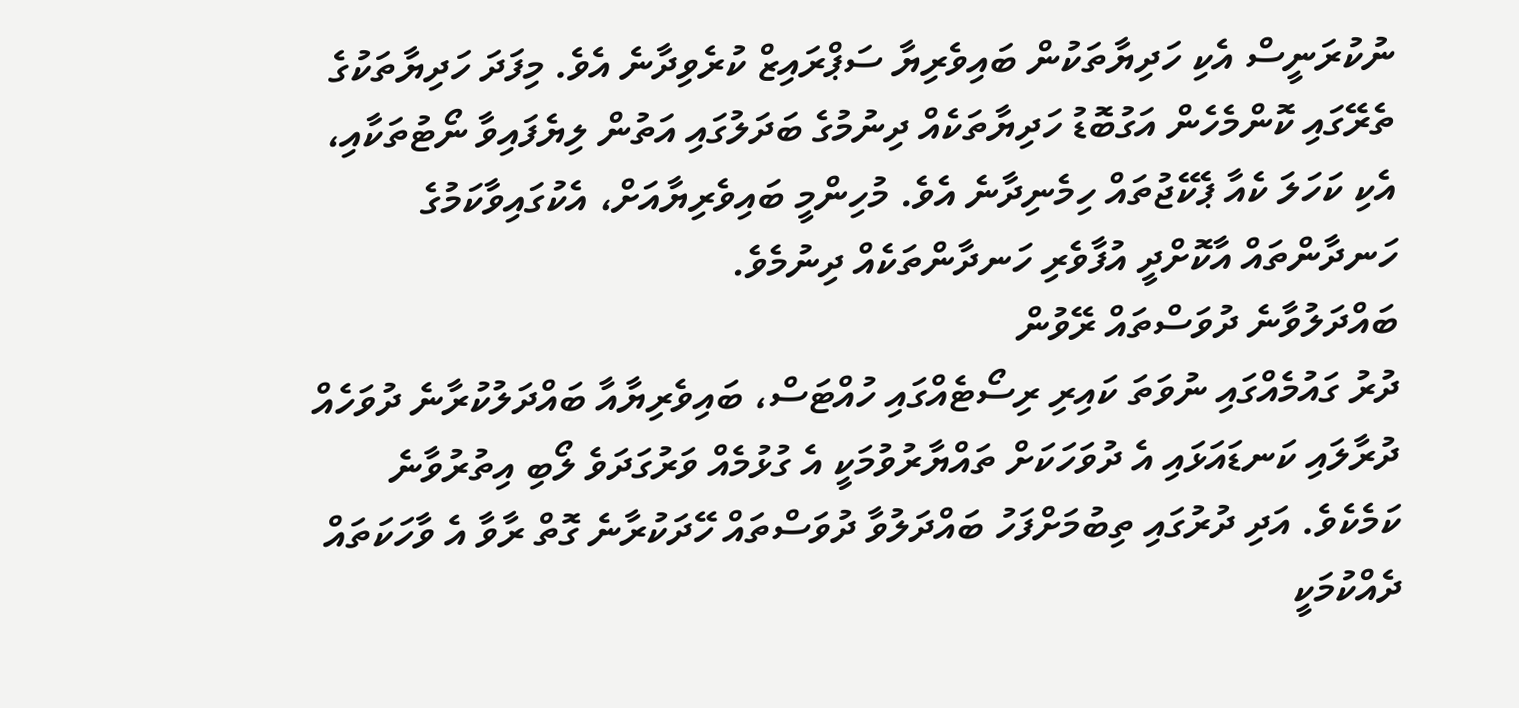ނުކުރަނީސް އެކި ހަދިޔާތަކުން ބައިވެރިޔާ ސަޕްރައިޒް ކުރެވިދާނެ އެވެ. މިފަދަ ހަދިޔާތަކުގެ ތެރޭގައި ކޮންމެހެން އަގުބޮޑު ހަދިޔާތަކެއް ދިނުމުގެ ބަދަލުގައި އަތުން ލިޔެފައިވާ ނޯޓުތަކާއި، އެކި ކަހަލަ ކެއާ ޕެކޭޖުތައް ހިމެނިދާނެ އެވެ. މުހިންމީ ބައިވެރިޔާއަށް، އެކުގައިވާކަމުގެ ހަނދާންތައް އާކޮށްދީ އުފާވެރި ހަނދާންތަކެއް ދިނުމެވެ.
ބައްދަލުވާނެ ދުވަސްތައް ރޭވުން
ދުރު ގައުމެއްގައި ނުވަތަ ކައިރި ރިސޯޓެއްގައި ހުއްޓަސް، ބައިވެރިޔާއާ ބައްދަލުކުރާނެ ދުވަހެއް ދުރާލައި ކަނޑައަޅައި އެ ދުވަހަކަށް ތައްޔާރުވުމަކީ އެ ގުޅުމެއް ވަރުގަދަވެ ލޯބި އިތުރުވާނެ ކަމެކެވެ. އަދި ދުރުގައި ތިބުމަށްފަހު ބައްދަލުވާ ދުވަސްތައް ހޭދަކުރާނެ ގޮތް ރާވާ އެ ވާހަކަތައް ދެއްކުމަކީ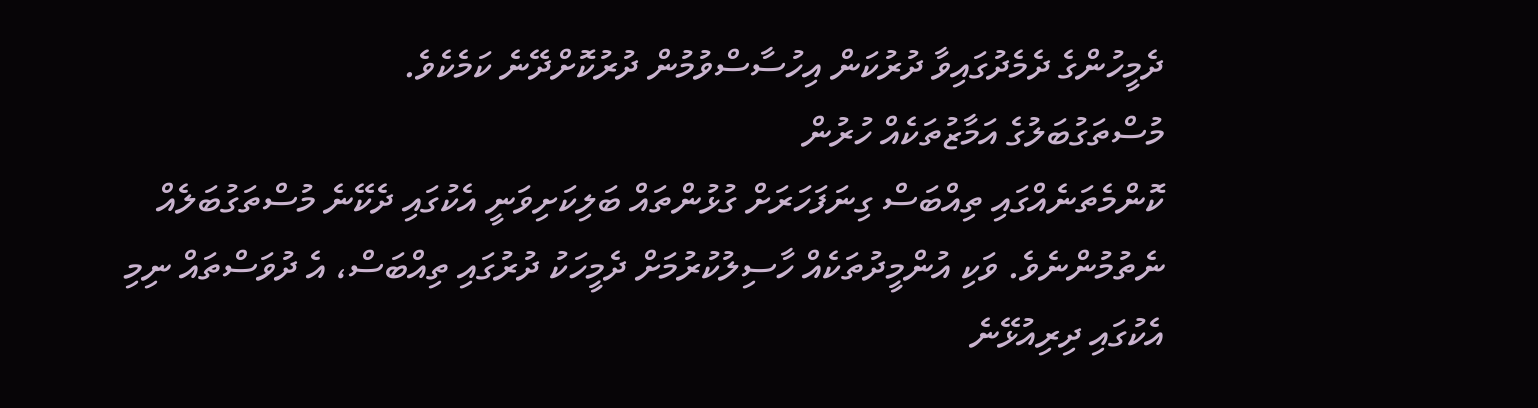ދެމީހުންގެ ދެމެދުގައިވާ ދުރުކަން އިހުސާސްވުމުން ދުރުކޮށްދޭނެ ކަމެކެވެ.
މުސްތަގުބަލުގެ އަމާޒުތަކެއް ހުރުން
ކޮންމެތަނެއްގައި ތިއްބަސް ގިނަފަހަރަށް ގުޅުންތައް ބަލިކަށިވަނީ އެކުގައި ދެކޭނެ މުސްތަގުބަލެއް ނެތުމުންނެވެ. ވަކި އުންމީދުތަކެއް ހާސިލުކުރުމަށް ދެމީހަކު ދުރުގައި ތިއްބަސް، އެ ދުވަސްތައް ނިމި އެކުގައި ދިރިއުޅޭނެ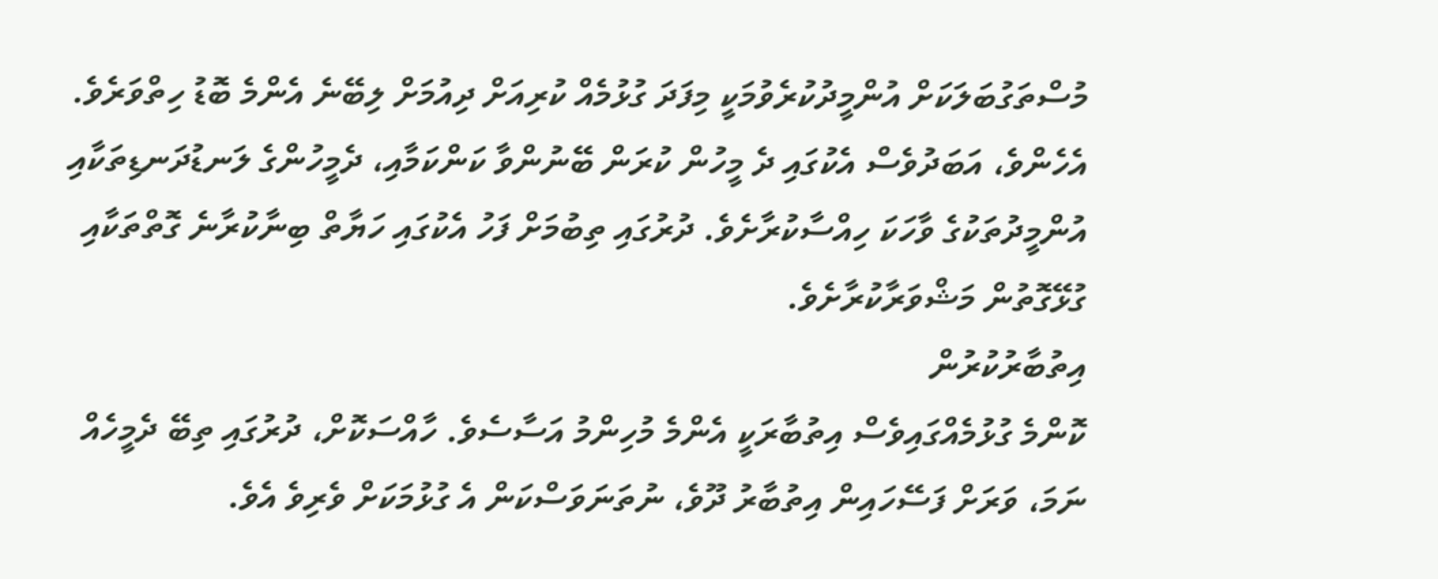މުސްތަގުބަލަކަށް އުންމީދުކުރެވުމަކީ މިފަދަ ގުޅުމެއް ކުރިއަށް ދިއުމަށް ލިބޭނެ އެންމެ ބޮޑު ހިތްވަރެވެ.
އެހެންވެ، އަބަދުވެސް އެކުގައި ދެ މީހުން ކުރަން ބޭނުންވާ ކަންކަމާއި، ދެމީހުންގެ ލަނޑުދަނޑިތަކާއި އުންމީދުތަކުގެ ވާހަކަ ހިއްސާކުރާށެވެ. ދުރުގައި ތިބުމަށް ފަހު އެކުގައި ހަޔާތް ބިނާކުރާނެ ގޮތްތަކާއި ގުޅޭގޮތުން މަޝްވަރާކުރާށެވެ.
އިތުބާރުކުރުން
ކޮންމެ ގުޅުމެއްގައިވެސް އިތުބާރަކީ އެންމެ މުހިންމު އަސާސެވެ. ހާއްސަކޮށް، ދުރުގައި ތިބޭ ދެމީހެއް ނަމަ، ވަރަށް ފަސޭހައިން އިތުބާރު ދޫވެ، ނުތަނަވަސްކަން އެ ގުޅުމަކަށް ވެރިވެ އެވެ.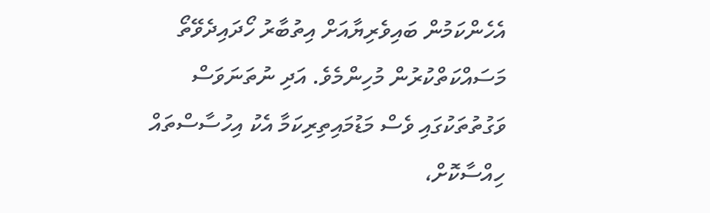އެހެންކަމުން ބައިވެރިޔާއަށް އިތުބާރު ހޯދައިދެވޭތޯ މަސައްކަތްކުރުން މުހިންމެވެ. އަދި ނުތަނަވަސް ވަގުތުތަކުގައި ވެސް މަޑުމައިތިރިކަމާ އެކު އިހުސާސްތައް ހިއްސާކޮށް،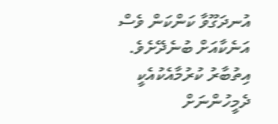އުނދަގޫވާ ކަންކަން ވެސް އަނެކާއަށް ބުނެދޭށެވެ. އިތުބާރު ކުރުމާއެކުއެކީ ދެމީހުންނަށް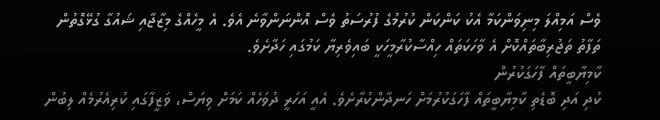ވެސް އަމިއްލަ މިނިވަންކަމާ އެކު ކަންކަން ކުރުމުގެ ފުރުސަތު ވެސް އޮންނަންވާނެ އެވެ. އެ މީހެއްގެ މިޒާޖާއި ޝައުގާ ގުޅޭގޮތުން ތަފާތު ތަޖުރިބާތައްކޮށް އެ ވާހަކަތައް ހިއްސާކުރާމީހަކީ ބައިވެރިޔާ ކަމުގައި ހަދާށެވެ.
ކާމިޔާބީތައް ފާހަގަކުރުން
ކުދި އަދި ބޮޑެތި ކާމިޔާބީތައް ފާހަގަކުރުމަށް ހަނދާންކުރާށެވެ. އެއީ އަހަރީ ދުވަހެއް ކަމަށް ވިޔަސް، ވަޒީފާގައި ކުރިއެރުމެއް ލިބުން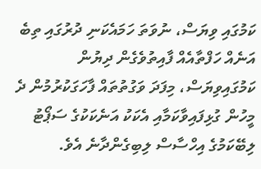ކަމުގައި ވިޔަސް، ނުވަތަ ހަމައެކަނި ދުރުގައި ތިބެ އަނެއް ހަފްތާއެއް ފާއިތުވެގެން ދިޔުން ކަމުގައިވިޔަސް، މިފަދަ ވަގުތުތައް ފާހަގަކުރުމުން ދެ މީހުން ގުޅިފައިވާކަމާއި އެކަކު އަނެކަކުގެ ސަޕޯޓު ލިބޭކަމުގެ އިހްސާސް ލިބިގެންދާނެ އެވެ.